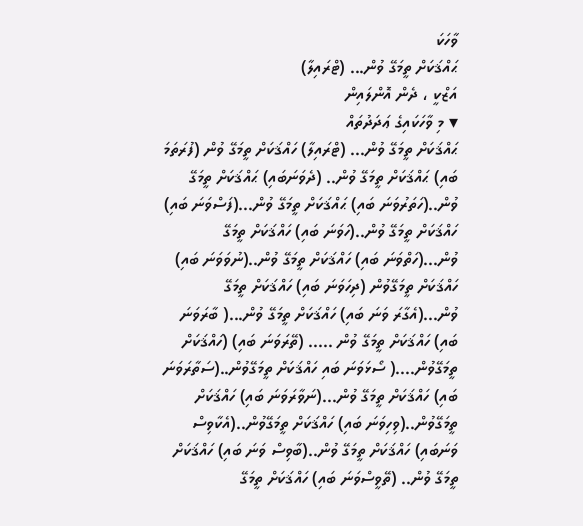ވާހަކަ
ޙައްޤަކަށް ތީމަގޭ ވުން... (ޓްރައިލާ)
އަޒްކީ ، ދެން އޮންލައިން
▾ މި ވާހަކައިގެ ޢަދަދުތައް
ޙައްޤަކަށް ތީމަގޭ ވުން... (ޓްރައިލާ) ހައްޤަކަށް ތީމަގޭ ވުން (ފުރަތަމަ ބައި) ޙައްޤަކަށް ތީމަގޭ ވުން.. (ދެވަނަބައި) ޙައްޤަކަށް ތީމަގޭ ވުން..(ހަތަރުވަނަ ބައި) ޙައްޤަކަށް ތީމަގޭ ވުން...(ފަސްވަނަ ބައި) ހައްޤަކަށް ތީމަގޭ ވުން..(ހަވަނަ ބައި) ހައްޤަކަށް ތީމަގޭ ވުން...(ހަތްވަނަ ބައި) ހައްޤަކަށް ތީމަގޭ ވުން..(ނުވަވަނަ ބައި) ހައްޤަކަށް ތީމަގޭވުން (ދިހަވަނަ ބައި) ހައްޤަކަށް ތީމަގޭ ވުން...(އެގާރަ ވަނަ ބައި) ހައްޤަކަށް ތީމަގޭ ވުން...( ބާރަވަނަ ބައި) ހައްޤަކަށް ތީމަގޭ ވުން ..... (ތޭރަވަނަ ބައި) (ހައްޤަކަށް ތީމަގޭވުން....( ސޯޅަވަނަ ބައި ހައްޤަކަށް ތީމަގޭވުން..(ސަތާރަވަނަ ބައި) ހައްޤަކަށް ތީމަގޭ ވުން...(ނަވާރަވަނަ ބައި) ހައްޤަކަށް ތީމަގޭވުން..(ވިހިވަނަ ބައި) ހައްޤަކަށް ތީމަގޭވުން..(އެކާވިސް ވަނަބައި) ހައްޤަކަށް ތީމަގޭ ވުން..(ބާވިސް ވަނަ ބައި) ހައްޤަކަށް ތީމަގޭ ވުން.. (ތޭވީސްވަނަ ބައި) ހައްޤަކަށް ތީމަގޭ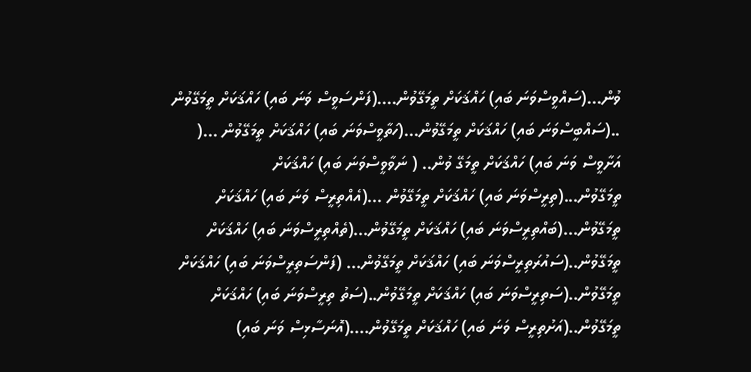ވުން...(ސައްވީސްވަނަ ބައި) ހައްޤަކަށް ތީމަގޭވުން....(ފަންސަވީސް ވަނަ ބައި) ހައްޤަކަށް ތީމަގޭވުން ..(ސައްބީސްވަނަ ބައި) ހައްޤަކަށް ތީމަގޭވުން...(ހަތާވީސްވަނަ ބައި) ހައްޤަކަށް ތީމަގޭވުން ...( އަށާވީސް ވަނަ ބައި) ހައްޤަކަށް ތީމަގޭ ވުން.. ( ނަވާވީސްވަނަ ބައި) ހައްޤަކަށް ތީމަގޭވުން...(ތިރީސްވަނަ ބައި) ހައްޤަކަށް ތީމަގޭވުން ...(އެއްތިރީސް ވަނަ ބައި) ހައްޤަކަށް ތީމަގޭވުން...(ބައްތިރީސްވަނަ ބައި) ހައްޤަކަށް ތީމަގޭވުން...(ތެއްތިރީސްވަނަ ބައި) ހައްޤަކަށް ތީމަގޭވުން..(ސައުރަތިރީސްވަނަ ބައި) ހައްޤަކަށް ތީމަގޭވުން... (ފަންސަތިރީސްވަނަ ބައި) ހައްޤަކަށް ތީމަގޭވުން..(ސަތިރީސްވަނަ ބައި) ހައްޤަކަށް ތީމަގޭވުން..(ސަތު ތިރީސްވަނަ ބައި) ހައްޤަކަށް ތީމަގޭވުން..(އަށުތިރީސް ވަނަ ބައި) ހައްޤަކަށް ތީމަގޭވުން....(އޮނަސާޅިސް ވަނަ ބައި)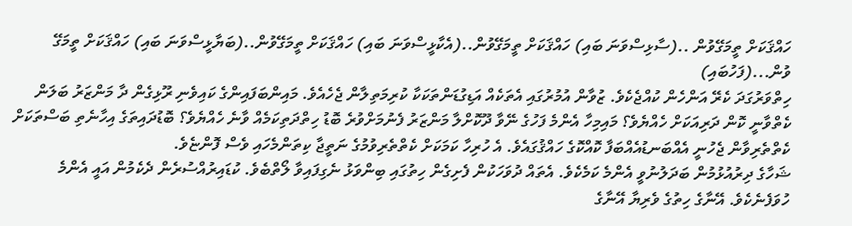ހައްޤަކަށް ތީމަގޭވުން ..(ސާޅިސްވަނަ ބައި) ހައްޤަކަށް ތީމަގޭވުން..(އެކާޅީސްވަނަ ބައި) ހައްޤަކަށް ތީމަގޭވުން..(ބަޔާޅީސްވަނަ ބައި) ހައްޤަކަށް ތީމަގޭ ވުން...(ފަހުބައި)
ހިތްވަރުގަދަ ކެރޭ އަންހެން ކުއްޖެކެވެ. ޒުވާން އުމުރުގައި އެތަކެއް އަޑިގުޑަންތަކަކާ ކުރިމަތިލާން ޖެހެއެވެ. މައިންބަފައިންގެ ކައިވެނި ރޫޅިގެން ދާ މަންޒަރު ބަލަން ކެތްވާނީ ކޮން ދަރިއަކަށް ހެއްޔެވެ؟ މައިމިހާ އެންމެ ފަހުގެ ނޭވާ ދޫކޮށްލާ މަންޒަރު ފެނުމަށްވުރެ ބޮޑު ހިތްދަތިކަމެއް ވާނެ ހެއްޔެވެ؟ ބޮޑުދައިތަގެ އިހާނެތި ބަސްތަކަށް ކެތްތެރިވާން ޖެހުނީ އެއްބަނޑުއެއްބަފާ ކޮއްކޮގެ ހައްޤުގައެވެ. އެ ހުރިހާ ކަމަކަށް ކެތްތެރިވުމުގެ ނަތީޖާ ކިތަންމެހައި ވެސް ފޮންޏެވެ.
ޝަހާގެ ދިރުއުޅުމުން ބަދަލުނުވީ އެންމެ ކަމެކެވެ. އެތައް ދުވަހަކުން ފެށިގެން ހިތުގައި ބިންވަޅު ނެގިފައިވާ ލޯތްބެވެ. ކުޑައިރުއްސުރެން ދެކެމުން އައީ އެންމެ ހުވަފެނެކެވެ. އޭނާގެ ހިތުގެ ވެރިޔާ އޭނާގެ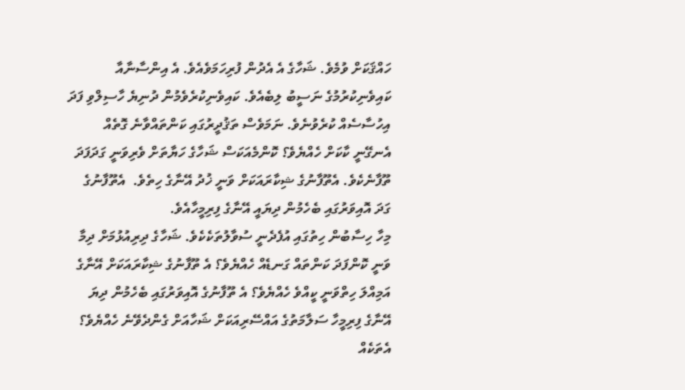ހައްޤަކަށް ވުމެވެ. ޝަހާގެ އެ އެދުން ފުރިހަމަވެއެވެ. އެ އިންސާނާއާ ކައިވެނިކުރުމުގެ ނަސީބު ލިބެއެވެ. ކައިވެނިކުރެވެމުން ދުނިޔެ ހާސިލްވި ފަދަ އިހުސާސެއް ކުރެވުނެވެ. ނަމަވެސް ތަޤުދީރުގައި ކަންތައްވާނެ ގޮތެއް އެނގޭނީ ކާކަށް ހެއްޔެވެ؟ ކޮންމެއަކަސް ޝަހާގެ ހަޔާތަށް ވެރިވަނީ ގަދަފަދަ ތޫފާނެކެވެ. އެތޫފާނުގެ ޝިކާރައަކަށް ވަނީ ޚުދު އޭނާގެ ހިތެވެ.  އެތޫފާނުގެ ގަދަ އޮއިވަރުގައި ބެހެމުން ދިޔައީ އޭނާގެ ފިރިމީހާއެވެ.
މިހާ ހިސާބުން ހިތުގައި އުފެދެނީ ސުވާލުތަކެކެވެ. ޝަހާގެ ދިރިއުޅުމަށް ދިމާ ވަނީ ކޮންފަދަ ކަންތައް ގަނޑެއް ހެއްޔެވެ؟ އެ ތޫފާނުގެ ޝިކާރައަކަށް އޭނާގެ އަމިއްލަ ހިތްވަނީ ކީއްވެ ހެއްޔެވެ؟ އެ ތޫފާނުގެ އޮއިވަރުގައި ބެހެމުން ދިޔަ އޭނާގެ ފިރިމީހާ ސަލާމަތުގެ އައްސޭރިއަކަށް ޝަހާއަށް ގެންދެވޭނެ ހެއްޔެވެ؟ އެތަކެއް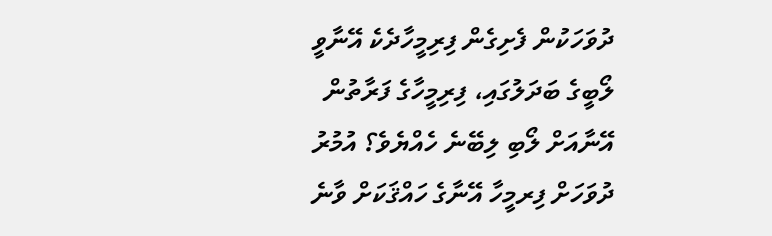ދުވަހަކުން ފެށިގެން ފިރިމީހާދެކެ އޭނާވީ ލޯބީގެ ބަދަލުގައި، ފިރިމީހާގެ ފަރާތުން އޭނާއަށް ލޯބި ލިބޭނެ ހެއްޔެވެ؟ އުމުރު ދުވަހަށް ފިރމީހާ އޭނާގެ ހައްޤަކަށް ވާނެ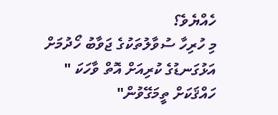ހެއްޔެވެ؟
މި ހުރިހާ ސުވާލުތަކުގެ ޖަވާބު ހޯދުމަށް އަޅުގަނޑުގެ ކުރިއަށް އޮތް ވާހަކަ " ހައްޤަކަށް ތީމަގޭވުން"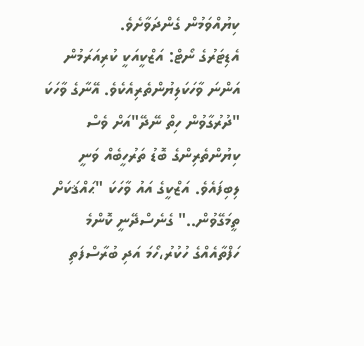ކިޔުއްވަމުން ގެންދަވާށެވެ.
އެޑިޓަރުގެ ނޯޓް: އަޒްކީއަކީ ކުރިއަރަމުން އަންނަ ވާހަކަލިޔުންތެރިއެކެވެ. އޭނާގެ ވާހަކަ "ދުރުގާވުން ހިތް ނޭދޭ"އަށް ވެސް ކިޔުންތެރިންގެ ބޮޑު ތަރުހީބެއް ވަނީ ލިބިފައެވެ. އަޒްކީގެ އައު ވާހަކަ "ޙައްޤަކަށް ތީމަގޭވުން.." ގެނެސްދޭނީ ކޮންމެ ހަފްތާއެއްގެ ހުކުރު،ހޯމަ އަދި ބުރާސްފަތި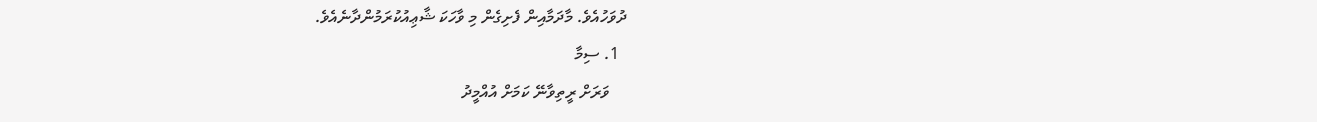ދުވަހުއެވެ. މާދަމާއިން ފެށިގެން މި ވާހަކަ ޝާޢިއުކުރަމުންދާނެއެވެ.
  1. ސިމާ
    ވަރަށް ރީތިވާނޭ ކަމަށް އުއްމީދު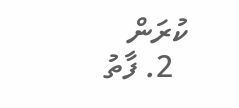ކުރަން
  2. ފާތު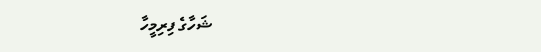ޝަހާގެ ފިރިމީހާ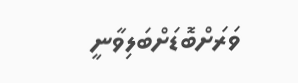ވަރަށްބޮޑަށްބަލިވާނީ